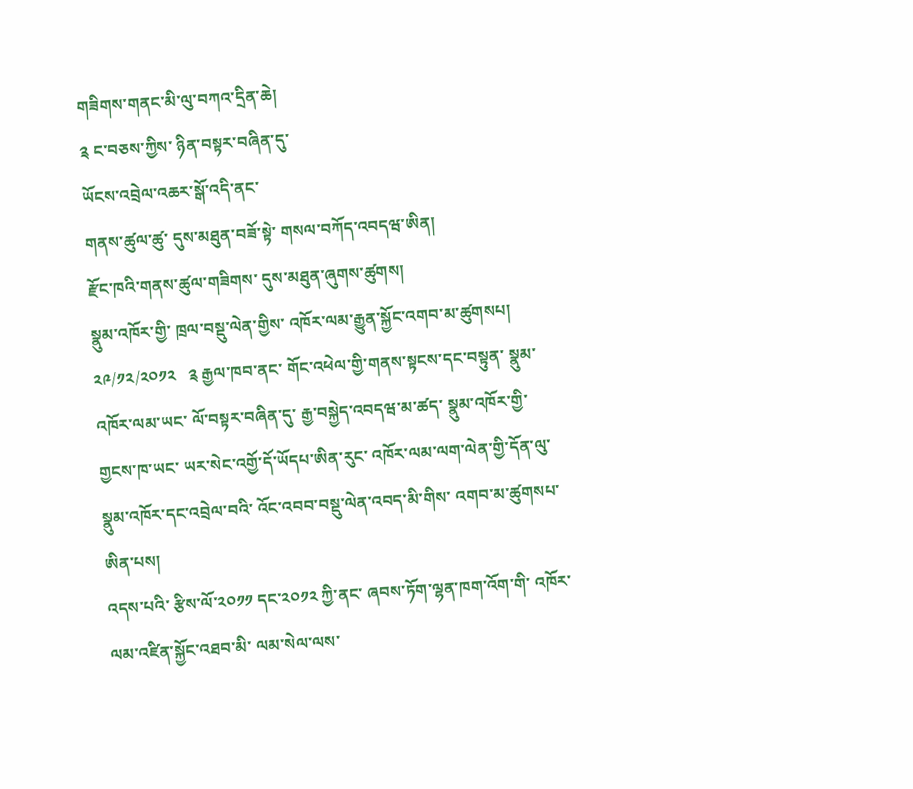གཟིགས་གནང་མི་ལུ་བཀའ་དྲིན་ཆེ།
༉ ང་བཅས་ཀྱིས་ ཉིན་བསྟར་བཞིན་དུ་
ཡོངས་འབྲེལ་འཆར་སྒོ་འདི་ནང་
གནས་ཚུལ་ཚུ་ དུས་མཐུན་བཟོ་སྟེ་ གསལ་བཀོད་འབདཝ་ཨིན།
རྫོང་ཁའི་གནས་ཚུལ་གཟིགས་ དུས་མཐུན་ཞུགས་ཚུགས།
སྣུམ་འཁོར་གྱི་ ཁྲལ་བསྡུ་ལེན་གྱིས་ འཁོར་ལམ་རྒྱུན་སྐྱོང་འགབ་མ་ཚུགསཔ།
༢༩/༡༢/༢༠༡༢   ༉ རྒྱལ་ཁབ་ནང་ གོང་འཕེལ་གྱི་གནས་སྟངས་དང་བསྟུན་ སྣུམ་འཁོར་ལམ་ཡང་ ལོ་བསྟར་བཞིན་དུ་ རྒྱ་བསྐྱེད་འབདཝ་མ་ཚད་ སྣུམ་འཁོར་གྱི་གྱངས་ཁ་ཡང་ ཡར་སེང་འགྱོ་དོ་ཡོདཔ་ཨིན་རུང་ འཁོར་ལམ་ལག་ལེན་གྱི་དོན་ལུ་ སྣུམ་འཁོར་དང་འབྲེལ་བའི་ འོང་འབབ་བསྡུ་ལེན་འབད་མི་གིས་ འགབ་མ་ཚུགསཔ་ཨིན་པས།
འདས་པའི་ རྩིས་ལོ་༢༠༡༡ དང་༢༠༡༢ ཀྱི་ནང་ ཞབས་ཏོག་ལྷན་ཁག་འོག་གི་ འཁོར་ལམ་འཛིན་སྐྱོང་འཐབ་མི་ ལམ་སེལ་ལས་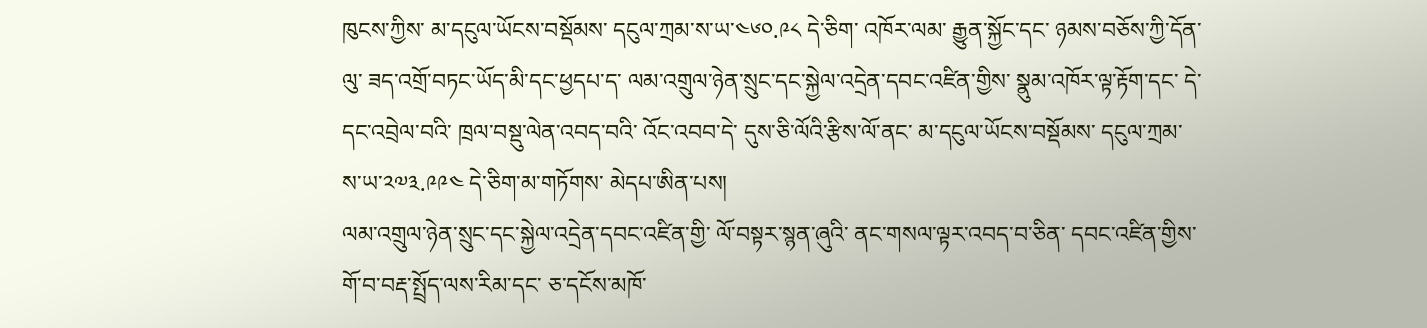ཁུངས་ཀྱིས་ མ་དངུལ་ཡོངས་བསྡོམས་ དངུལ་ཀྲམ་ས་ཡ་༤༦༠.༩༨ དེ་ཅིག་ འཁོར་ལམ་ རྒྱུན་སྐྱོང་དང་ ཉམས་བཅོས་ཀྱི་དོན་ལུ་ ཟད་འགྲོ་བཏང་ཡོད་མི་དང་ཕྱདཔ་ད་ ལམ་འགྲུལ་ཉེན་སྲུང་དང་སྐྱེལ་འདྲེན་དབང་འཛིན་གྱིས་ སྣུམ་འཁོར་ལྟ་རྟོག་དང་ དེ་དང་འབྲེལ་བའི་ ཁྲལ་བསྡུ་ལེན་འབད་བའི་ འོང་འབབ་དེ་ དུས་ཅི་ལོའི་རྩིས་ལོ་ནང་ མ་དངུལ་ཡོངས་བསྡོམས་ དངུལ་ཀྲམ་ས་ཡ་༢༧༣.༩༩༤ དེ་ཅིག་མ་གཏོགས་ མེདཔ་ཨིན་པས།
ལམ་འགྲུལ་ཉེན་སྲུང་དང་སྐྱེལ་འདྲེན་དབང་འཛིན་གྱི་ ལོ་བསྟར་སྙན་ཞུའི་ ནང་གསལ་ལྟར་འབད་བ་ཅིན་ དབང་འཛིན་གྱིས་ གོ་བ་བརྡ་སྤྲོད་ལས་རིམ་དང་ ཅ་དངོས་མཁོ་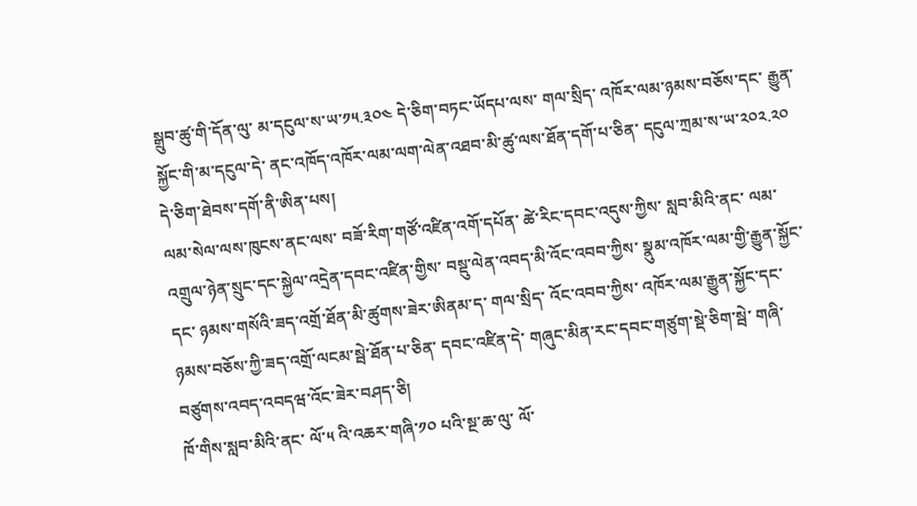སྒྲུབ་ཚུ་གི་དོན་ལུ་ མ་དངུལ་ས་ཡ་༡༥.༣༠༤ དེ་ཅིག་བཏང་ཡོདཔ་ལས་ གལ་སྲིད་ འཁོར་ལམ་ཉམས་བཅོས་དང་ རྒྱུན་སྐྱོང་གི་མ་དངུལ་དེ་ ནང་འཁོད་འཁོར་ལམ་ལག་ལེན་འཐབ་མི་ཚུ་ལས་ཐོན་དགོ་པ་ཅིན་ དངུལ་ཀྲམ་ས་ཡ་༢༠༢.༢༠ དེ་ཅིག་ཐེབས་དགོ་ནི་ཨིན་པས།
ལམ་སེལ་ལས་ཁུངས་ནང་ལས་ བཟོ་རིག་གཙོ་འཛིན་འགོ་དཔོན་ ཚེ་རིང་དབང་འདུས་ཀྱིས་ སླབ་མིའི་ནང་ ལམ་འགྲུལ་ཉེན་སྲུང་དང་སྐྱེལ་འདྲེན་དབང་འཛིན་གྱིས་ བསྡུ་ལེན་འབད་མི་འོང་འབབ་ཀྱིས་ སྣུམ་འཁོར་ལམ་གྱི་རྒྱུན་སྐྱོང་དང་ ཉམས་གསོའི་ཟད་འགྲོ་ཐོན་མི་ཚུགས་ཟེར་ཨིནམ་ད་ གལ་སྲིད་ འོང་འབབ་ཀྱིས་ འཁོར་ལམ་རྒྱུན་སྐྱོང་དང་ ཉམས་བཅོས་ཀྱི་ཟད་འགྲོ་ལངམ་སྦེ་ཐོན་པ་ཅིན་ དབང་འཛིན་དེ་ གཞུང་མིན་རང་དབང་གཙུག་སྡེ་ཅིག་སྦེ་ གཞི་བཙུགས་འབད་འབདཝ་འོང་ཟེར་བཤད་ཅི།
ཁོ་གིས་སླབ་མིའི་ནང་ ལོ་༥ འི་འཆར་གཞི་༡༠ པའི་སྔ་ཆ་ལུ་ ལོ་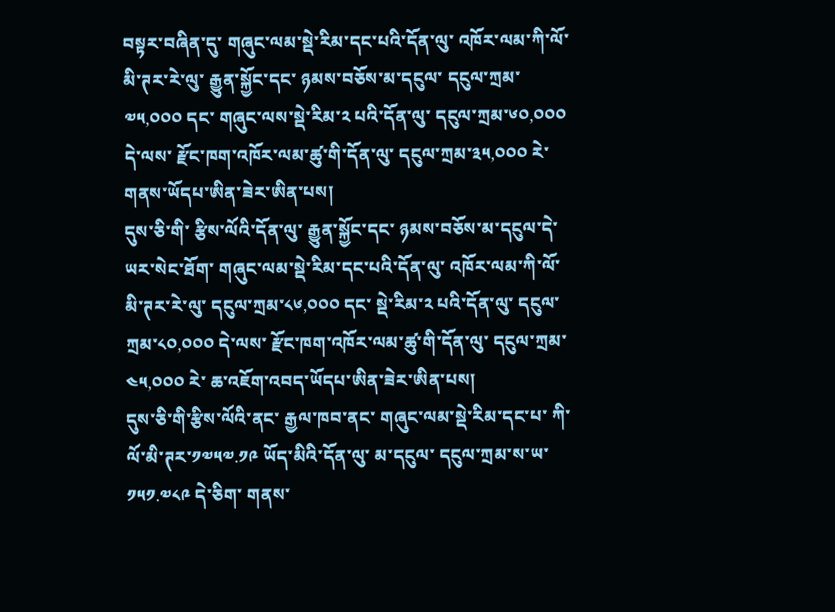བསྟར་བཞིན་དུ་ གཞུང་ལམ་སྡེ་རིམ་དང་པའི་དོན་ལུ་ འཁོར་ལམ་ཀི་ལོ་མི་ཊར་རེ་ལུ་ རྒྱུན་སྐྱོང་དང་ ཉམས་བཅོས་མ་དངུལ་ དངུལ་ཀྲམ་༧༥,༠༠༠ དང་ གཞུང་ལས་སྡེ་རིམ་༢ པའི་དོན་ལུ་ དངུལ་ཀྲམ་༦༠,༠༠༠ དེ་ལས་ རྫོང་ཁག་འཁོར་ལམ་ཚུ་གི་དོན་ལུ་ དངུལ་ཀྲམ་༣༥,༠༠༠ རེ་ གནས་ཡོདཔ་ཨིན་ཟེར་ཨིན་པས།
དུས་ཅི་གི་ རྩིས་ལོའི་དོན་ལུ་ རྒྱུན་སྐྱོང་དང་ ཉམས་བཅོས་མ་དངུལ་དེ་ ཡར་སེང་ཐོག་ གཞུང་ལམ་སྡེ་རིམ་དང་པའི་དོན་ལུ་ འཁོར་ལམ་ཀི་ལོ་མི་ཊར་རེ་ལུ་ དངུལ་ཀྲམ་༨༦,༠༠༠ དང་ སྡེ་རིམ་༢ པའི་དོན་ལུ་ དངུལ་ཀྲམ་༨༠,༠༠༠ དེ་ལས་ རྫོང་ཁག་འཁོར་ལམ་ཚུ་གི་དོན་ལུ་ དངུལ་ཀྲམ་༤༥,༠༠༠ རེ་ ཆ་འཇོག་འབད་ཡོདཔ་ཨིན་ཟེར་ཨིན་པས།
དུས་ཅི་གི་རྩིས་ལོའི་ནང་ རྒྱལ་ཁབ་ནང་ གཞུང་ལམ་སྡེ་རིམ་དང་པ་ ཀི་ལོ་མི་ཊར་༡༧༥༧.༡༩ ཡོད་མིའི་དོན་ལུ་ མ་དངུལ་ དངུལ་ཀྲམ་ས་ཡ་༡༥༡.༧༨༩ དེ་ཅིག་ གནས་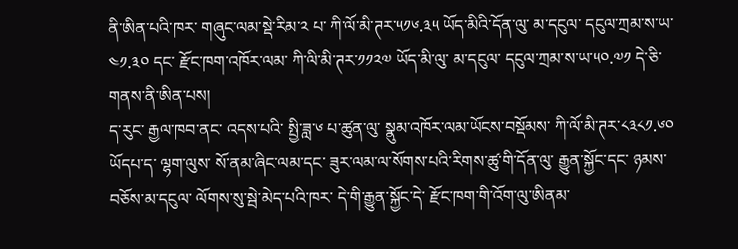ནི་ཨིན་པའི་ཁར་ གཞུང་ལམ་སྡེ་རིམ་༢ པ་ ཀི་ལོ་མི་ཊར་༥༡༦.༣༥ ཡོད་མིའི་དོན་ལུ་ མ་དངུལ་ དངུལ་ཀྲམ་ས་ཡ་༤༡.༣༠ དང་ རྫོང་ཁག་འཁོར་ལམ་ ཀི་ལི་མི་ཊར་༡༡༢༧ ཡོད་མི་ལུ་ མ་དངུལ་ དངུལ་ཀྲམ་ས་ཡ་༥༠.༧༡ དེ་ཅི་ གནས་ནི་ཨིན་པས།
ད་རུང་ རྒྱལ་ཁབ་ནང་ འདས་པའི་ སྤྱི་ཟླ་༦ པ་ཚུན་ལུ་ སྣུམ་འཁོར་ལམ་ཡོངས་བསྡོམས་ ཀི་ལོ་མི་ཊར་༨༣༨༡.༦༠ ཡོདཔ་ད་ ལྷག་ལུས་ སོ་ནམ་ཞིང་ལམ་དང་ ཟུར་ལམ་ལ་སོགས་པའི་རིགས་ཚུ་གི་དོན་ལུ་ རྒྱུན་སྐྱོང་དང་ ཉམས་བཅོས་མ་དངུལ་ ལོགས་སུ་སྦེ་མེད་པའི་ཁར་ དེ་གི་རྒྱུན་སྐྱོང་དེ་ རྫོང་ཁག་གི་འོག་ལུ་ཨིནམ་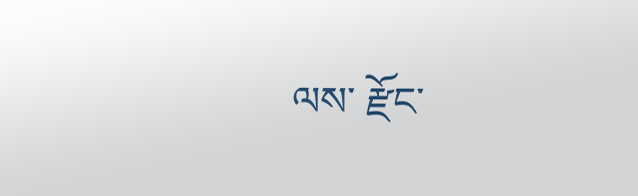ལས་ རྫོང་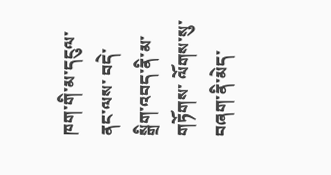ཁག་གི་མ་དངུལ་ནང་ལས་ བདེ་སྒྲིག་འབད་ནི་མ་གཏོགས་ ལོགས་སུ་བཞག་ནི་མེད་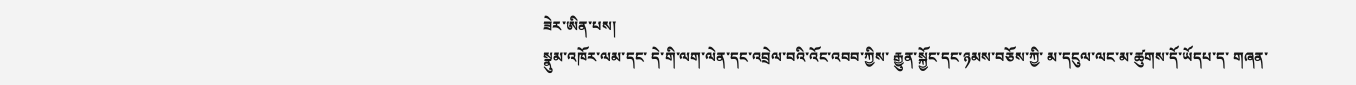ཟེར་ཨིན་པས།
སྣུམ་འཁོར་ལམ་དང་ དེ་གི་ལག་ལེན་དང་འབྲེལ་བའི་འོང་འབབ་ཀྱིས་ རྒྱུན་སྐྱོང་དང་ཉམས་བཅོས་ཀྱི་ མ་དངུལ་ལང་མ་ཚུགས་དོ་ཡོདཔ་ད་ གཞན་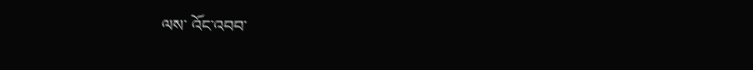ལས་ འོང་འབབ་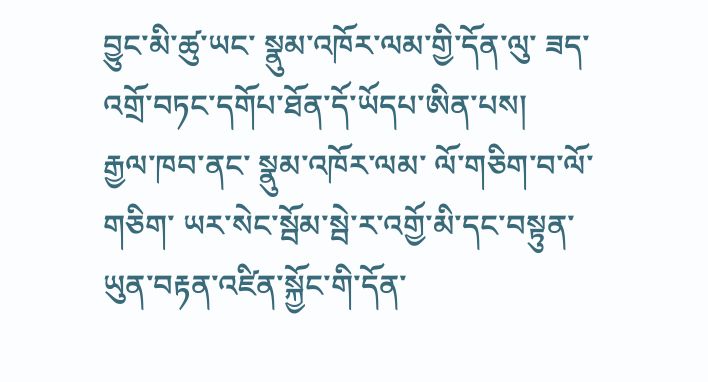བྱུང་མི་ཚུ་ཡང་ སྣུམ་འཁོར་ལམ་གྱི་དོན་ལུ་ ཟད་འགྲོ་བཏང་དགོཔ་ཐོན་དོ་ཡོདཔ་ཨིན་པས།
རྒྱལ་ཁབ་ནང་ སྣུམ་འཁོར་ལམ་ ལོ་གཅིག་བ་ལོ་གཅིག་ ཡར་སེང་སྦོམ་སྦེ་ར་འགྱོ་མི་དང་བསྟུན་ ཡུན་བརྟན་འཛིན་སྐྱོང་གི་དོན་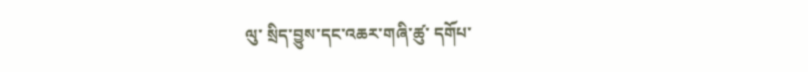ལུ་ སྲིད་བྱུས་དང་འཆར་གཞི་ཚུ་ དགོཔ་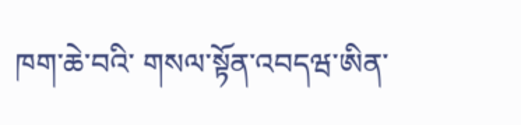ཁག་ཆེ་བའི་ གསལ་སྟོན་འབདཝ་ཨིན་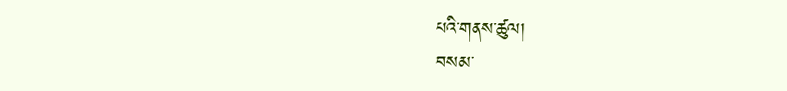པའི་གནས་ཚུལ།
བསམ་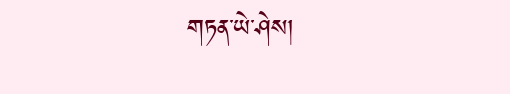གཏན་ཡེ་ཤེས།